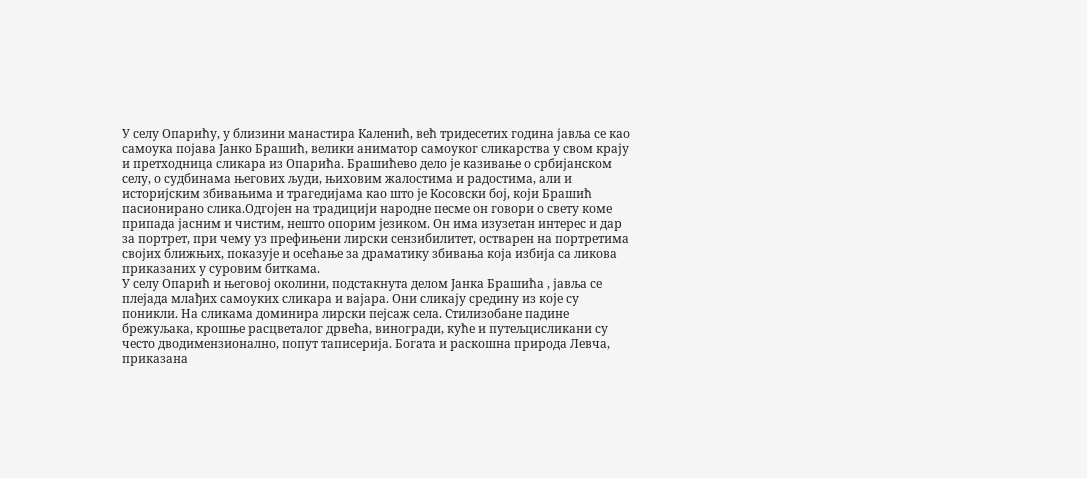У селу Опарићу, у близини манастира Каленић, већ тридесетих година јавља се као самоука појава Јанко Брашић, велики аниматор самоуког сликарства у свом крају и претходница сликара из Опарића. Брашићево дело је казивање о србијанском селу, о судбинама његових људи, њиховим жалостима и радостима, али и историјским збивањима и трагедијама као што је Косовски бој, који Брашић пасионирано слика.Одгојен на традицији народне песме он говори о свету коме припада јасним и чистим, нешто опорим језиком. Он има изузетан интерес и дар за портрет, при чему уз префињени лирски сензибилитет, остварен на портретима својих ближњих, показује и осећање за драматику збивања која избија са ликова приказаних у суровим биткама.
У селу Опарић и његовој околини, подстакнута делом Јанка Брашића , јавља се плејада млађих самоуких сликара и вајара. Они сликају средину из које су поникли. На сликама доминира лирски пејсаж села. Стилизобане падине брежуљака, крошње расцветалог дрвећа, виногради, куће и путељцисликани су често дводимензионално, попут таписерија. Богата и раскошна природа Левча, приказана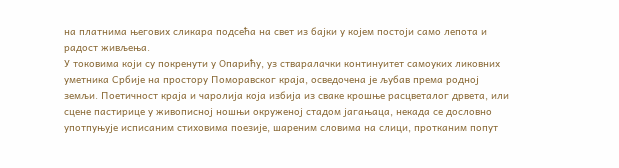на платнима његових сликара подсећа на свет из бајки у којем постоји само лепота и радост живљења.
У токовима који су покренути у Опарићу, уз стваралачки континуитет самоуких ликовних уметника Србије на простору Поморавског краја, осведочена је љубав према родној земљи. Поетичност краја и чаролија која избија из сваке крошње расцветалог дрвета, или сцене пастирице у живописној ношњи окруженој стадом јагањаца, некада се дословно употпуњује исписаним стиховима поезије, шареним словима на слици, протканим попут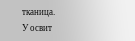тканица.
У освит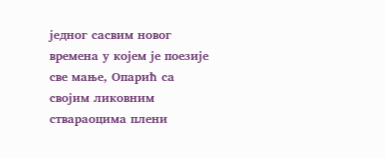једног сасвим новог времена у којем је поезије све мање, Опарић са својим ликовним ствараоцима плени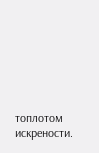топлотом искрености.